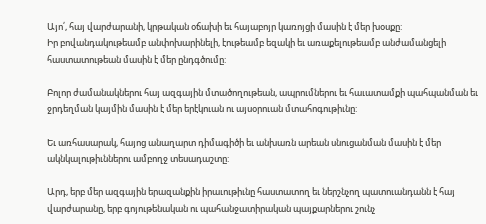Այո՛, հայ վարժարանի, կրթական օճախի եւ հայաբոյր կառոյցի մասին է մեր խօսքը:
Իր բովանդակութեամբ անփոխարինելի, էութեամբ եզակի եւ առաքելութեամբ անժամանցելի հաստատութեան մասին է մեր ընդգծումը:

Բոլոր ժամանակներու հայ ազգային մտածողութեան, ապրումներու եւ հաւատամքի պահպանման եւ ջրդեղման կայմին մասին է մեր երէկուան ու այսօրուան մտահոգութիւնը:

Եւ առհասարակ, հայոց անաղարտ դիմագիծի եւ անխառն արեան սնուցանման մասին է մեր ակնկալութիւններու ամբողջ տեսադաշտը:

Արդ, երբ մեր ազգային երազանքին իրաւութիւնը հաստատող եւ ներշնչող պատուանդանն է հայ վարժարանը, երբ գոյութենական ու պահանջատիրական պայքարներու շունչ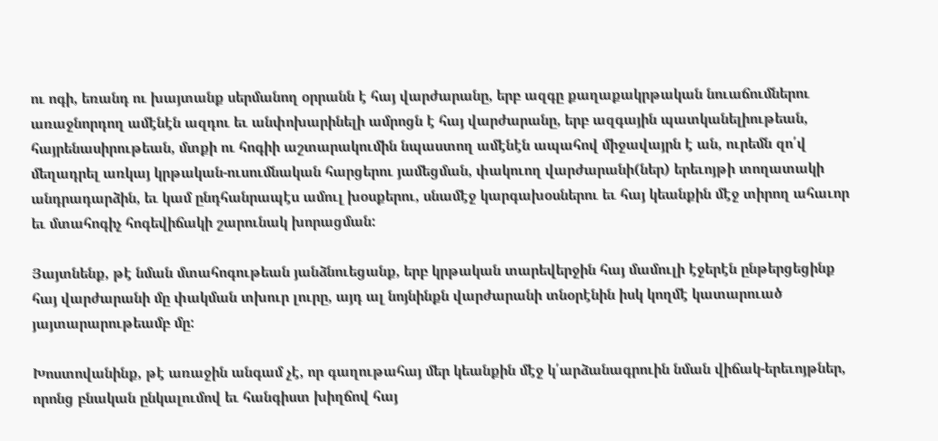ու ոգի, եռանդ ու խայտանք սերմանող օրրանն է հայ վարժարանը, երբ ազգը քաղաքակրթական նուաճումներու առաջնորդող ամէնէն ազդու եւ անփոխարինելի ամրոցն է հայ վարժարանը, երբ ազգային պատկանելիութեան, հայրենասիրութեան, մտքի ու հոգիի աշտարակումին նպաստող ամէնէն ապահով միջավայրն է ան, ուրեմն զո՛վ մեղադրել առկայ կրթական-ուսումնական հարցերու յամեցման, փակուող վարժարանի(ներ) երեւոյթի տողատակի անդրադարձին, եւ կամ ընդհանրապէս ամուլ խօսքերու, սնամէջ կարգախօսներու եւ հայ կեանքին մէջ տիրող ահաւոր եւ մտահոգիչ հոգեվիճակի շարունակ խորացման:

Յայտնենք, թէ նման մտահոգութեան յանձնուեցանք, երբ կրթական տարեվերջին հայ մամուլի էջերէն ընթերցեցինք հայ վարժարանի մը փակման տխուր լուրը, այդ ալ նոյնինքն վարժարանի տնօրէնին իսկ կողմէ կատարուած յայտարարութեամբ մը:

Խոստովանինք, թէ առաջին անգամ չէ, որ գաղութահայ մեր կեանքին մէջ կ՛արձանագրուին նման վիճակ-երեւոյթներ, որոնց բնական ընկալումով եւ հանգիստ խիղճով հայ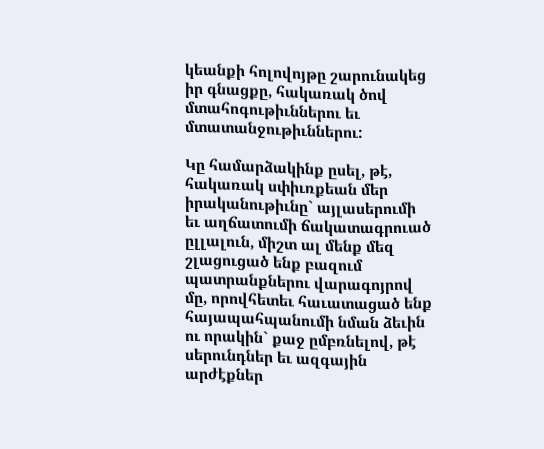կեանքի հոլովոյթը շարունակեց իր գնացքը, հակառակ ծով մտահոգութիւններու եւ մտատանջութիւններու:

Կը համարձակինք ըսել, թէ, հակառակ սփիւռքեան մեր իրականութիւնը` այլասերումի եւ աղճատումի ճակատագրուած ըլլալուն, միշտ ալ մենք մեզ շլացուցած ենք բազում պատրանքներու վարագոյրով մը, որովհետեւ հաւատացած ենք հայապահպանումի նման ձեւին ու որակին` քաջ ըմբռնելով, թէ սերունդներ եւ ազգային արժէքներ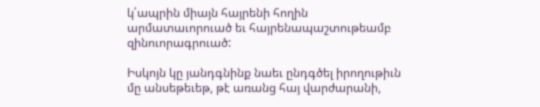կ՛ապրին միայն հայրենի հողին արմատաւորուած եւ հայրենապաշտութեամբ զինուորագրուած:

Իսկոյն կը յանդգնինք նաեւ ընդգծել իրողութիւն մը անսեթեւեթ, թէ առանց հայ վարժարանի,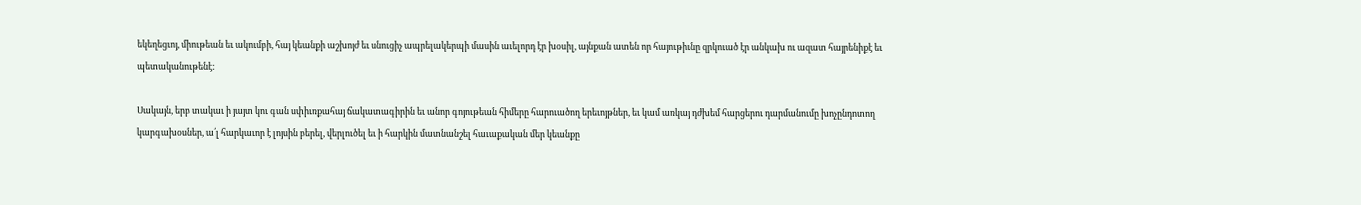եկեղեցւոյ, միութեան եւ ակումբի, հայ կեանքի աշխոյժ եւ սնուցիչ ապրելակերպի մասին աւելորդ էր խօսիլ, այնքան ատեն որ հայութիւնը զրկուած էր անկախ ու ազատ հայրենիքէ եւ պետականութենէ:

Սակայն, երբ տակաւ ի յայտ կու գան սփիւռքահայ ճակատագիրին եւ անոր գոյութեան հիմերը հարուածող երեւոյթներ, եւ կամ առկայ դժխեմ հարցերու դարմանումը խոչընդոտող կարգախօսներ, ա՛լ հարկաւոր է լոյսին բերել, վերլուծել եւ ի հարկին մատնանշել հաւաքական մեր կեանքը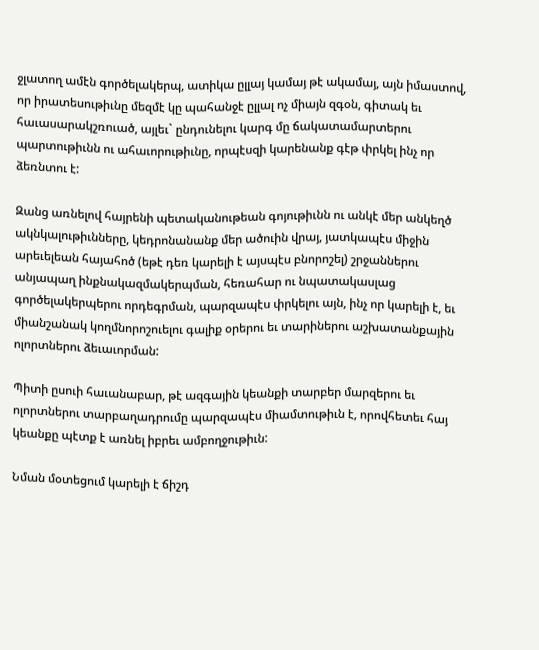ջլատող ամէն գործելակերպ, ատիկա ըլլայ կամայ թէ ակամայ, այն իմաստով, որ իրատեսութիւնը մեզմէ կը պահանջէ ըլլալ ոչ միայն զգօն, գիտակ եւ հաւասարակշռուած, այլեւ` ընդունելու կարգ մը ճակատամարտերու պարտութիւնն ու ահաւորութիւնը, որպէսզի կարենանք գէթ փրկել ինչ որ ձեռնտու է:

Զանց առնելով հայրենի պետականութեան գոյութիւնն ու անկէ մեր անկեղծ ակնկալութիւնները, կեդրոնանանք մեր ածուին վրայ, յատկապէս միջին արեւելեան հայահոծ (եթէ դեռ կարելի է այսպէս բնորոշել) շրջաններու անյապաղ ինքնակազմակերպման, հեռահար ու նպատակասլաց գործելակերպերու որդեգրման, պարզապէս փրկելու այն, ինչ որ կարելի է, եւ միանշանակ կողմնորոշուելու գալիք օրերու եւ տարիներու աշխատանքային ոլորտներու ձեւաւորման:

Պիտի ըսուի հաւանաբար, թէ ազգային կեանքի տարբեր մարզերու եւ ոլորտներու տարբաղադրումը պարզապէս միամտութիւն է, որովհետեւ հայ կեանքը պէտք է առնել իբրեւ ամբողջութիւն:

Նման մօտեցում կարելի է ճիշդ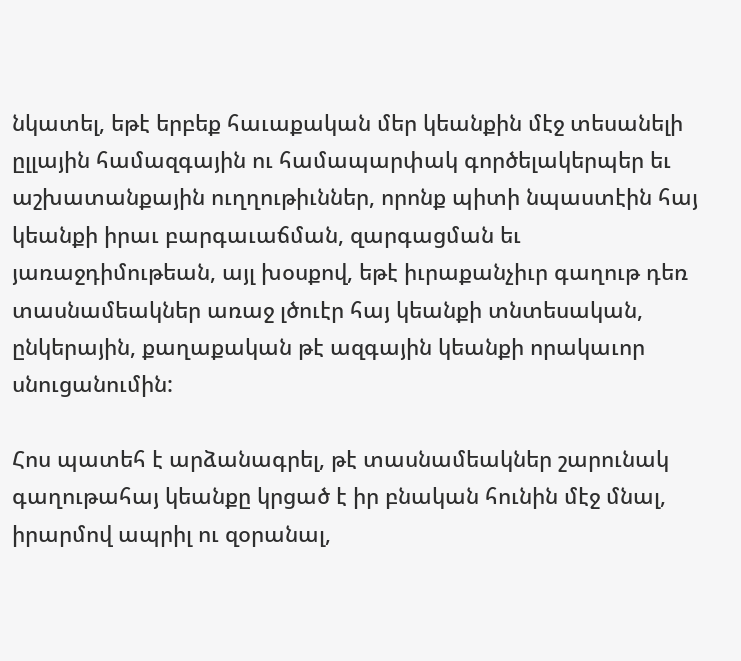նկատել, եթէ երբեք հաւաքական մեր կեանքին մէջ տեսանելի ըլլային համազգային ու համապարփակ գործելակերպեր եւ աշխատանքային ուղղութիւններ, որոնք պիտի նպաստէին հայ կեանքի իրաւ բարգաւաճման, զարգացման եւ յառաջդիմութեան, այլ խօսքով, եթէ իւրաքանչիւր գաղութ դեռ տասնամեակներ առաջ լծուէր հայ կեանքի տնտեսական, ընկերային, քաղաքական թէ ազգային կեանքի որակաւոր սնուցանումին:

Հոս պատեհ է արձանագրել, թէ տասնամեակներ շարունակ գաղութահայ կեանքը կրցած է իր բնական հունին մէջ մնալ, իրարմով ապրիլ ու զօրանալ,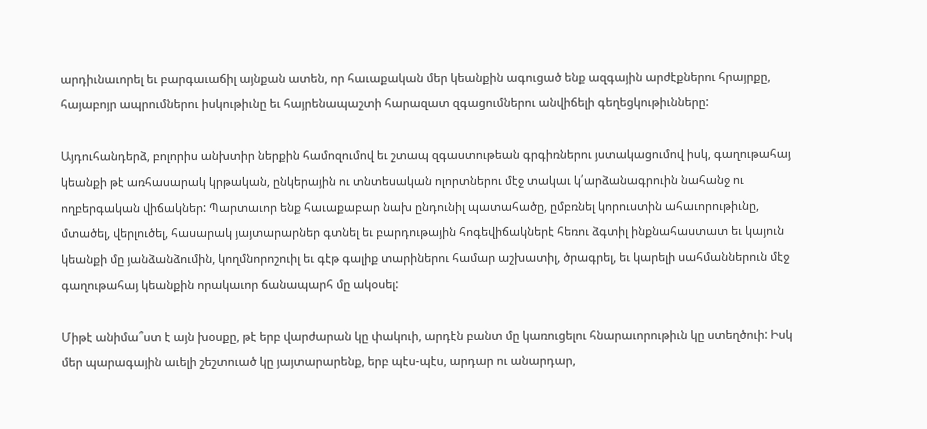արդիւնաւորել եւ բարգաւաճիլ այնքան ատեն, որ հաւաքական մեր կեանքին ագուցած ենք ազգային արժէքներու հրայրքը, հայաբոյր ապրումներու իսկութիւնը եւ հայրենապաշտի հարազատ զգացումներու անվիճելի գեղեցկութիւնները:

Այդուհանդերձ, բոլորիս անխտիր ներքին համոզումով եւ շտապ զգաստութեան գրգիռներու յստակացումով իսկ, գաղութահայ կեանքի թէ առհասարակ կրթական, ընկերային ու տնտեսական ոլորտներու մէջ տակաւ կ՛արձանագրուին նահանջ ու ողբերգական վիճակներ: Պարտաւոր ենք հաւաքաբար նախ ընդունիլ պատահածը, ըմբռնել կորուստին ահաւորութիւնը, մտածել, վերլուծել, հասարակ յայտարարներ գտնել եւ բարդութային հոգեվիճակներէ հեռու ձգտիլ ինքնահաստատ եւ կայուն կեանքի մը յանձանձումին, կողմնորոշուիլ եւ գէթ գալիք տարիներու համար աշխատիլ, ծրագրել, եւ կարելի սահմաններուն մէջ գաղութահայ կեանքին որակաւոր ճանապարհ մը ակօսել:

Միթէ անիմա՞ստ է այն խօսքը, թէ երբ վարժարան կը փակուի, արդէն բանտ մը կառուցելու հնարաւորութիւն կը ստեղծուի: Իսկ մեր պարագային աւելի շեշտուած կը յայտարարենք, երբ պէս-պէս, արդար ու անարդար,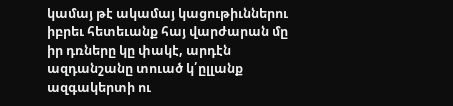կամայ թէ ակամայ կացութիւններու իբրեւ հետեւանք հայ վարժարան մը իր դռները կը փակէ, արդէն ազդանշանը տուած կ՛ըլլանք ազգակերտի ու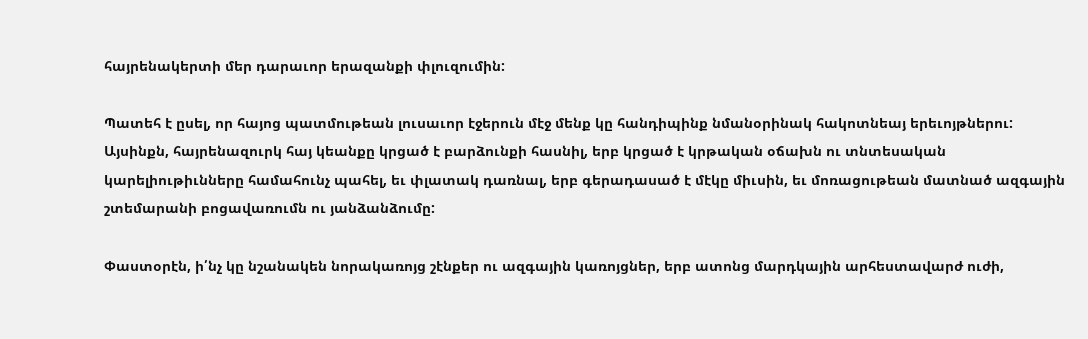հայրենակերտի մեր դարաւոր երազանքի փլուզումին:

Պատեհ է ըսել, որ հայոց պատմութեան լուսաւոր էջերուն մէջ մենք կը հանդիպինք նմանօրինակ հակոտնեայ երեւոյթներու: Այսինքն, հայրենազուրկ հայ կեանքը կրցած է բարձունքի հասնիլ, երբ կրցած է կրթական օճախն ու տնտեսական կարելիութիւնները համահունչ պահել, եւ փլատակ դառնալ, երբ գերադասած է մէկը միւսին, եւ մոռացութեան մատնած ազգային շտեմարանի բոցավառումն ու յանձանձումը:

Փաստօրէն, ի՛նչ կը նշանակեն նորակառոյց շէնքեր ու ազգային կառոյցներ, երբ ատոնց մարդկային արհեստավարժ ուժի,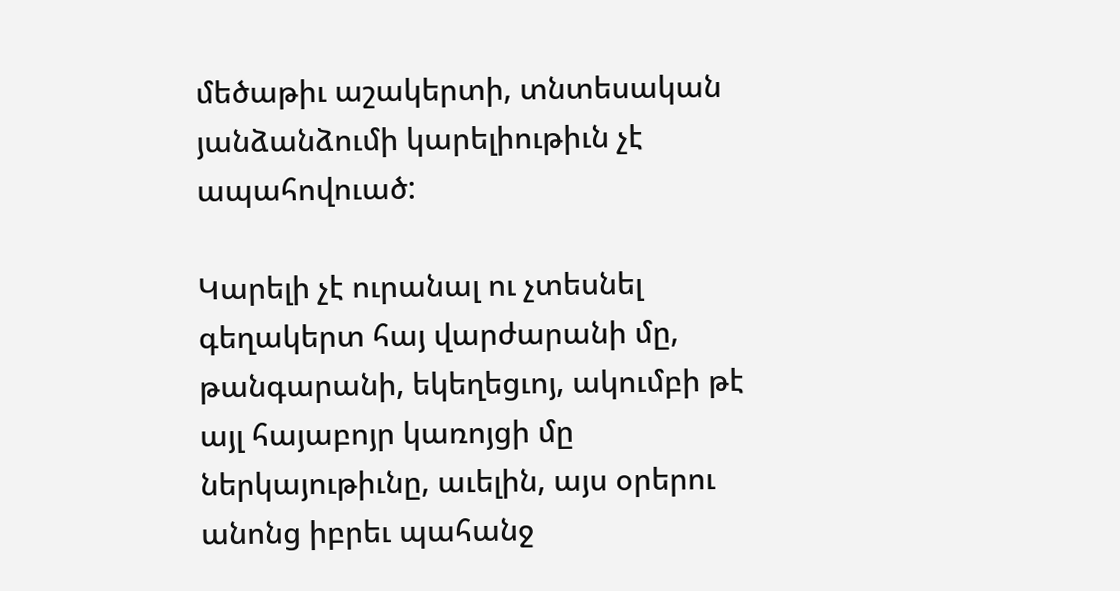մեծաթիւ աշակերտի, տնտեսական յանձանձումի կարելիութիւն չէ ապահովուած:

Կարելի չէ ուրանալ ու չտեսնել գեղակերտ հայ վարժարանի մը, թանգարանի, եկեղեցւոյ, ակումբի թէ այլ հայաբոյր կառոյցի մը ներկայութիւնը, աւելին, այս օրերու անոնց իբրեւ պահանջ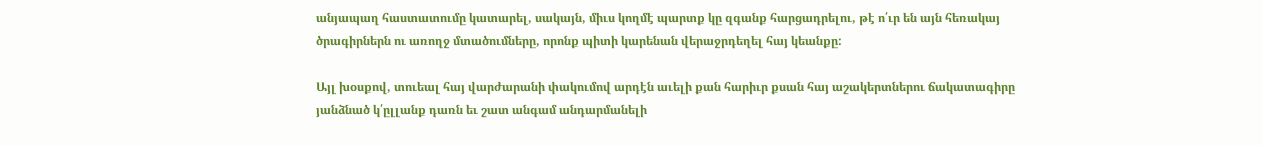անյապաղ հաստատումը կատարել, սակայն, միւս կողմէ պարտք կը զգանք հարցադրելու, թէ ո՛ւր են այն հեռակայ ծրագիրներն ու առողջ մտածումները, որոնք պիտի կարենան վերաջրդեղել հայ կեանքը:

Այլ խօսքով, տուեալ հայ վարժարանի փակումով արդէն աւելի քան հարիւր քսան հայ աշակերտներու ճակատագիրը յանձնած կ՛ըլլանք դառն եւ շատ անգամ անդարմանելի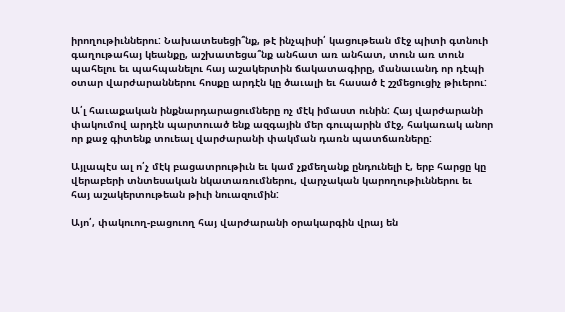իրողութիւններու: Նախատեսեցի՞նք, թէ ինչպիսի՛ կացութեան մէջ պիտի գտնուի գաղութահայ կեանքը, աշխատեցա՞նք անհատ առ անհատ, տուն առ տուն պահելու եւ պահպանելու հայ աշակերտին ճակատագիրը, մանաւանդ որ դէպի օտար վարժարաններու հոսքը արդէն կը ծաւալի եւ հասած է շշմեցուցիչ թիւերու:

Ա՛լ հաւաքական ինքնարդարացումները ոչ մէկ իմաստ ունին: Հայ վարժարանի փակումով արդէն պարտուած ենք ազգային մեր գուպարին մէջ, հակառակ անոր որ քաջ գիտենք տուեալ վարժարանի փակման դառն պատճառները:

Այլապէս ալ ո՛չ մէկ բացատրութիւն եւ կամ չքմեղանք ընդունելի է, երբ հարցը կը վերաբերի տնտեսական նկատառումներու, վարչական կարողութիւններու եւ հայ աշակերտութեան թիւի նուազումին:

Այո՛, փակուող-բացուող հայ վարժարանի օրակարգին վրայ են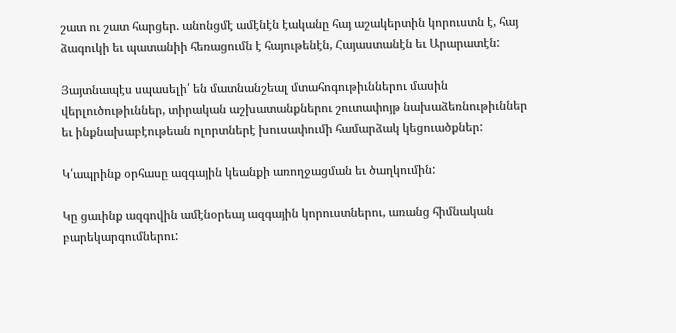շատ ու շատ հարցեր. անոնցմէ ամէնէն էականը հայ աշակերտին կորուստն է, հայ ձագուկի եւ պատանիի հեռացումն է հայութենէն, Հայաստանէն եւ Արարատէն:

Յայտնապէս սպասելի՛ են մատնանշեալ մտահոգութիւններու մասին վերլուծութիւններ, տիրական աշխատանքներու շուտափոյթ նախաձեռնութիւններ եւ ինքնախաբէութեան ոլորտներէ խուսափումի համարձակ կեցուածքներ:

Կ՛ապրինք օրհասը ազգային կեանքի առողջացման եւ ծաղկումին:

Կը ցաւինք ազգովին ամէնօրեայ ազգային կորուստներու, առանց հիմնական բարեկարգումներու: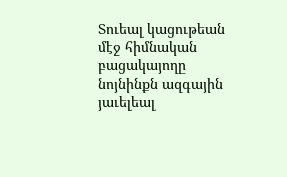Տուեալ կացութեան մէջ հիմնական բացակայողը նոյնինքն ազգային յաւելեալ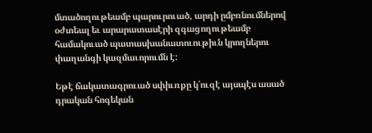մտածողութեամբ պարուրուած, արդի ըմբռնումներով օժտեալ եւ արարատասէրի զգացողութեամբ համակուած պատասխանատուութիւն կրողներու փաղանգի կազմաւորումն է:

Եթէ ճակատագրուած սփիւռքը կ՛ուզէ այսպէս ասած դրական հոգեկան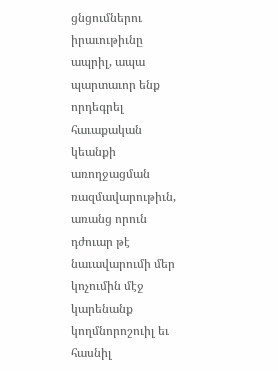ցնցումներու իրաւութիւնը ապրիլ, ապա պարտաւոր ենք որդեգրել հաւաքական կեանքի առողջացման ռազմավարութիւն, առանց որուն դժուար թէ նաւավարումի մեր կոչումին մէջ կարենանք կողմնորոշուիլ եւ հասնիլ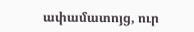ափամատոյց, ուր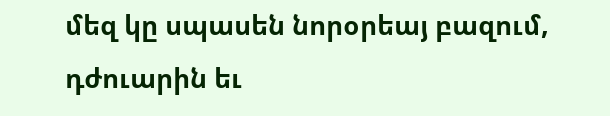մեզ կը սպասեն նորօրեայ բազում, դժուարին եւ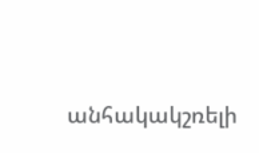անհակակշռելի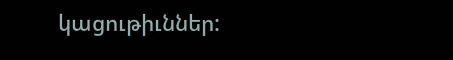կացութիւններ: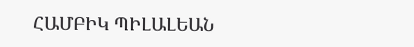ՀԱՄԲԻԿ ՊԻԼԱԼԵԱՆ